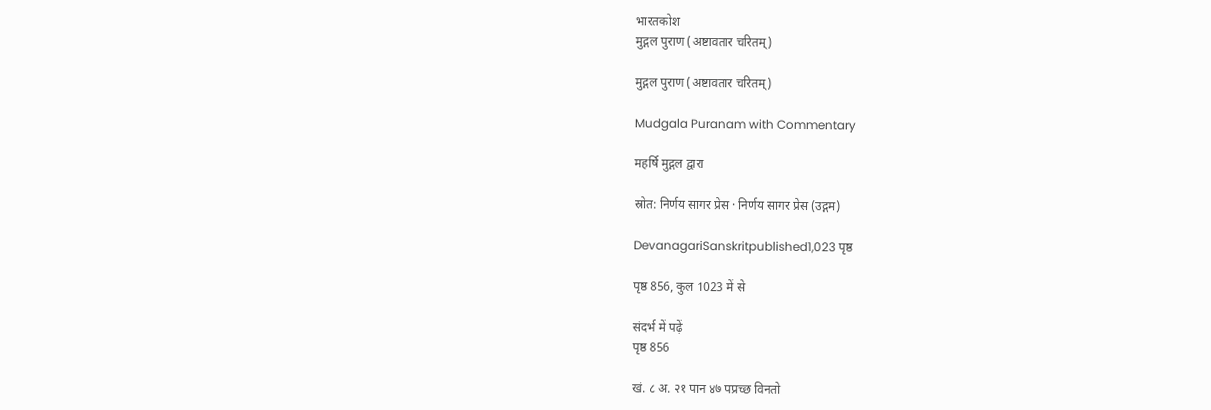भारतकोश
मुद्गल पुराण (अष्टावतार चरितम्)

मुद्गल पुराण (अष्टावतार चरितम्)

Mudgala Puranam with Commentary

महर्षि मुद्गल द्वारा

स्रोत: निर्णय सागर प्रेस · निर्णय सागर प्रेस (उद्गम)

DevanagariSanskritpublished1,023 पृष्ठ

पृष्ठ 856, कुल 1023 में से

संदर्भ में पढ़ें
पृष्ठ 856

खं. ८ अ. २१ पान ४७ पप्रच्छ विनतो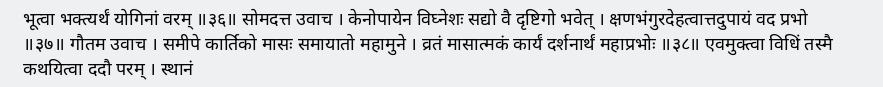भूत्वा भक्त्यर्थं योगिनां वरम् ॥३६॥ सोमदत्त उवाच । केनोपायेन विघ्नेशः सद्यो वै दृष्टिगो भवेत् । क्षणभंगुरदेहत्वात्तदुपायं वद प्रभो ॥३७॥ गौतम उवाच । समीपे कार्तिको मासः समायातो महामुने । व्रतं मासात्मकं कार्यं दर्शनार्थं महाप्रभोः ॥३८॥ एवमुक्त्वा विधिं तस्मै कथयित्वा ददौ परम् । स्थानं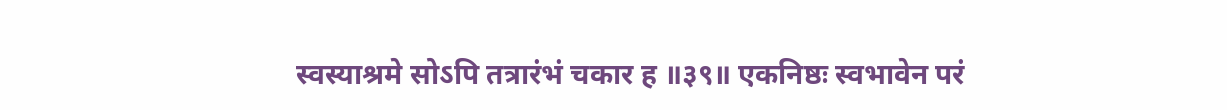स्वस्याश्रमे सोऽपि तत्रारंभं चकार ह ॥३९॥ एकनिष्ठः स्वभावेन परं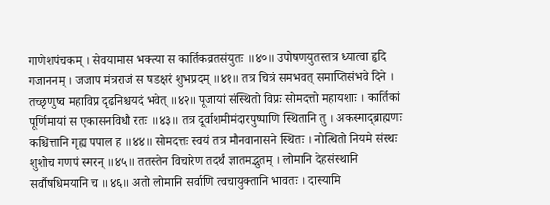गाणेशपंचकम् । सेवयामास भक्त्या स कार्तिकव्रतसंयुतः ॥४०॥ उपोषणयुतस्तत्र ध्यात्वा हृदि गजाननम् । जजाप मंत्रराजं स षडक्षरं शुभप्रदम् ॥४१॥ तत्र चित्रं समभवत् समाप्तिसंभवे दिने । तच्छृणुष्व महाविप्र दृढनिश्चयदं भवेत् ॥४२॥ पूजायां संस्थितो विप्रः सोमदत्तो महायशाः । कार्तिकां पूर्णिमायां स एकासनविधौ रतः ॥४३॥ तत्र दूर्वाशमीमंदारपुष्पाणि स्थितानि तु । अकस्माद्ब्राह्मणः कश्चित्तानि गृह्य पपाल ह ॥४४॥ सोमदत्तः स्वयं तत्र मौनवानासने स्थितः । नोत्थितो नियमे संस्थः शुशोच गणपं स्मरन् ॥४५॥ ततस्तेन विचारेण तदर्थं ज्ञातमद्भुतम् । लोमानि देहसंस्थानि सर्वौषधिमयानि च ॥४६॥ अतो लोमानि सर्वाणि त्वचायुक्तानि भावतः । दास्यामि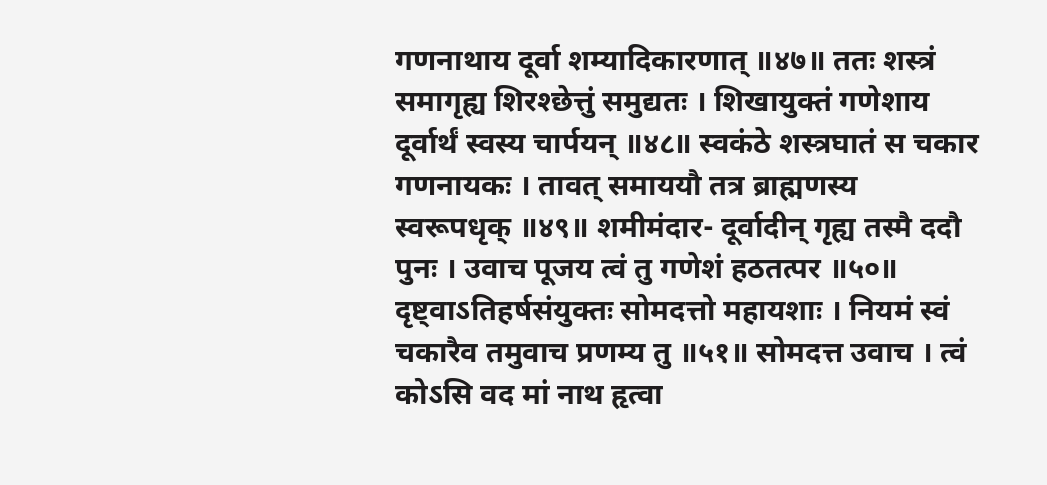गणनाथाय दूर्वा शम्यादिकारणात् ॥४७॥ ततः शस्त्रं समागृह्य शिरश्छेत्तुं समुद्यतः । शिखायुक्तं गणेशाय दूर्वार्थं स्वस्य चार्पयन् ॥४८॥ स्वकंठे शस्त्रघातं स चकार गणनायकः । तावत् समाययौ तत्र ब्राह्मणस्य स्वरूपधृक् ॥४९॥ शमीमंदार- दूर्वादीन् गृह्य तस्मै ददौ पुनः । उवाच पूजय त्वं तु गणेशं हठतत्पर ॥५०॥ दृष्ट्वाऽतिहर्षसंयुक्तः सोमदत्तो महायशाः । नियमं स्वं चकारैव तमुवाच प्रणम्य तु ॥५१॥ सोमदत्त उवाच । त्वं कोऽसि वद मां नाथ हृत्वा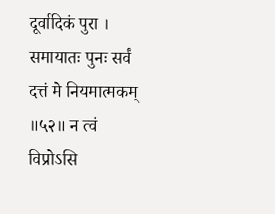दूर्वादिकं पुरा । समायातः पुनः सर्वं दत्तं मे नियमात्मकम् ॥५२॥ न त्वं विप्रोऽसि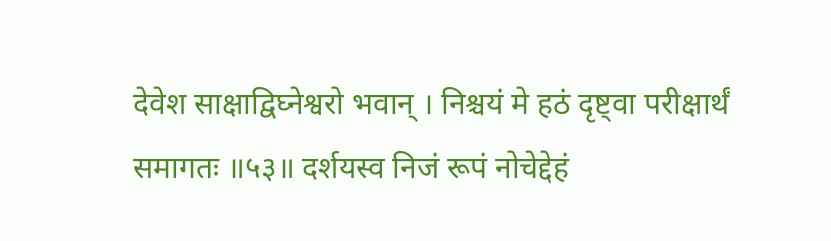देवेश साक्षाद्विघ्नेश्वरो भवान् । निश्चयं मे हठं दृष्ट्वा परीक्षार्थं समागतः ॥५३॥ दर्शयस्व निजं रूपं नोचेद्देहं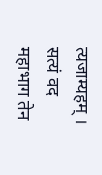त्यजाम्यहम् । सत्यं वद महाभाग तेन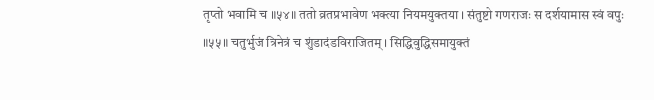तृप्तो भवामि च ॥५४॥ ततो व्रतप्रभावेण भक्त्या नियमयुक्तया । संतुष्टो गणराजः स दर्शयामास स्वं वपुः ॥५५॥ चतुर्भुजं त्रिनेत्रं च शुंडादंडविराजितम् । सिद्धिवुद्धिसमायुक्तं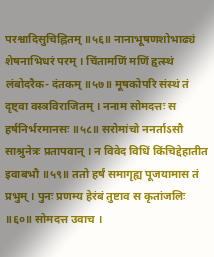परश्वादिसुचिह्नितम् ॥५६॥ नानाभूषणशोभाढ्यं शेषनाभिधरं परम् । चिंतामणिं मणिं हृत्स्थं लंबोदरैक- दंतकम् ॥५७॥ मूषकोपरि संस्थं तं दृष्ट्वा वस्त्रविराजितम् । ननाम सोमदत्तः स हर्षनिर्भरमानसः ॥५८॥ सरोमांचो ननर्ताऽसौ साश्रुनेत्रः प्रतापवान् । न विवेद विधिं किंचिद्देहातीत इवाबभौ ॥५९॥ ततो हर्षं समागृह्य पूजयामास तं प्रभुम् । पुनः प्रणम्य हेरंबं तुष्टाव स कृतांजलिः ॥६०॥ सोमदत्त उवाच ।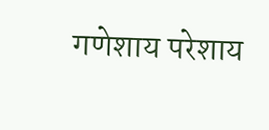गणेशाय परेशाय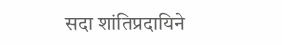सदा शांतिप्रदायिने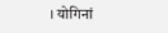। योगिनां